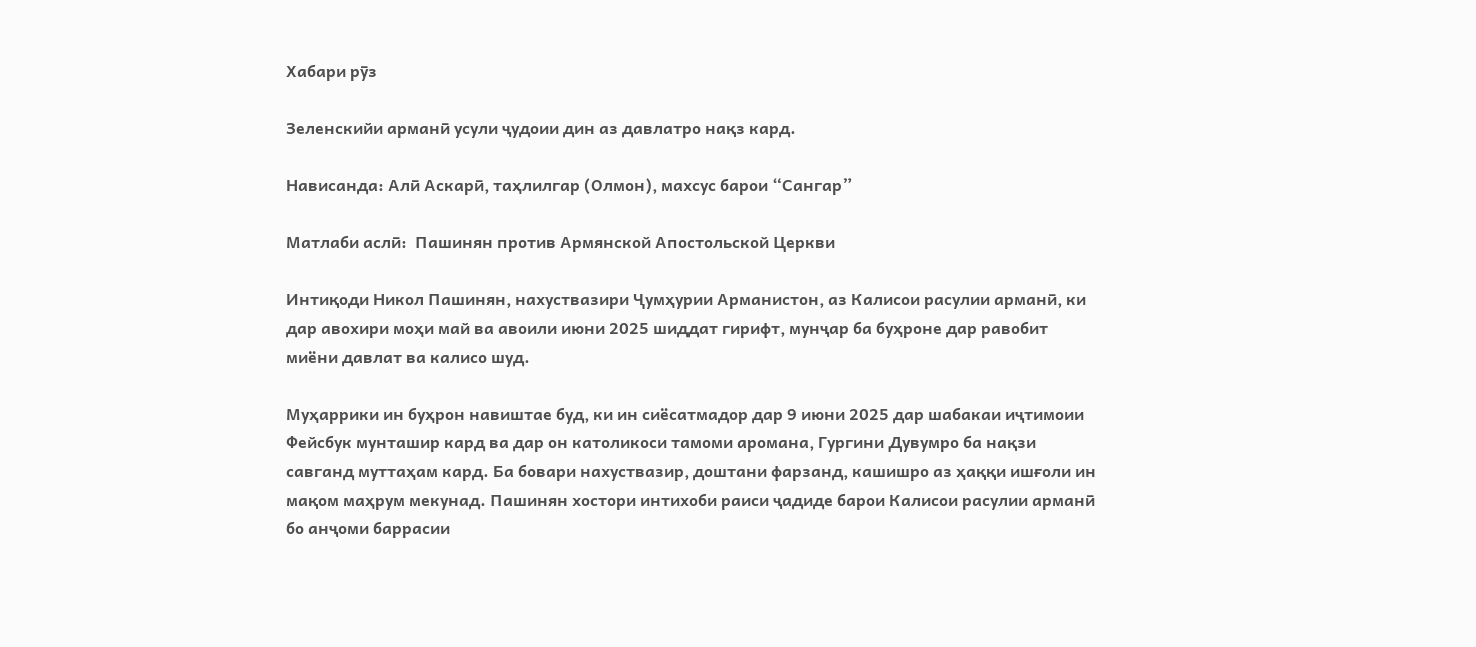Хабари рӯз

Зеленскийи арманӣ усули ҷудоии дин аз давлатро нақз кард.

Нависанда: Алӣ Аскарӣ, таҳлилгар (Олмон), махсус барои “Сангар”

Матлаби аслӣ:  Пашинян против Армянской Апостольской Церкви

Интиқоди Никол Пашинян, нахуствазири Ҷумҳурии Арманистон, аз Калисои расулии арманӣ, ки дар авохири моҳи май ва авоили июни 2025 шиддат гирифт, мунҷар ба буҳроне дар равобит миёни давлат ва калисо шуд.

Муҳаррики ин буҳрон навиштае буд, ки ин сиёсатмадор дар 9 июни 2025 дар шабакаи иҷтимоии Фейсбук мунташир кард ва дар он католикоси тамоми аромана, Гургини Дувумро ба нақзи савганд муттаҳам кард. Ба бовари нахуствазир, доштани фарзанд, кашишро аз ҳаққи ишғоли ин мақом маҳрум мекунад. Пашинян хостори интихоби раиси ҷадиде барои Калисои расулии арманӣ бо анҷоми баррасии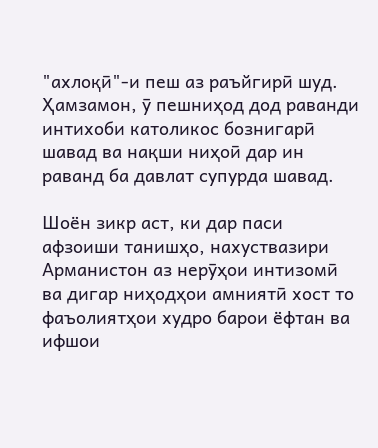"ахлоқӣ"-и пеш аз раъйгирӣ шуд. Ҳамзамон, ӯ пешниҳод дод раванди интихоби католикос бознигарӣ шавад ва нақши ниҳоӣ дар ин раванд ба давлат супурда шавад.

Шоён зикр аст, ки дар паси афзоиши танишҳо, нахуствазири Арманистон аз нерӯҳои интизомӣ ва дигар ниҳодҳои амниятӣ хост то фаъолиятҳои худро барои ёфтан ва ифшои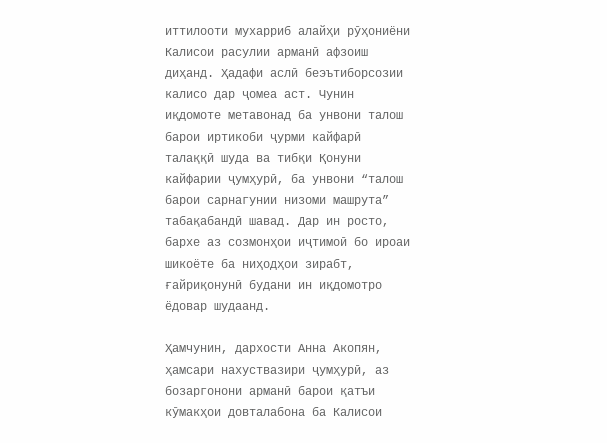иттилооти мухарриб алайҳи рӯҳониёни Калисои расулии арманӣ афзоиш диҳанд. Ҳадафи аслӣ беэътиборсозии калисо дар ҷомеа аст. Чунин иқдомоте метавонад ба унвони талош барои иртикоби ҷурми кайфарӣ талаққӣ шуда ва тибқи Қонуни кайфарии ҷумҳурӣ, ба унвони “талош барои сарнагунии низоми машрута” табақабандӣ шавад. Дар ин росто, бархе аз созмонҳои иҷтимоӣ бо ироаи шикоёте ба ниҳодҳои зирабт, ғайриқонунӣ будани ин иқдомотро ёдовар шудаанд.

Ҳамчунин, дархости Анна Акопян, ҳамсари нахуствазири ҷумҳурӣ, аз бозаргонони арманӣ барои қатъи кӯмакҳои довталабона ба Калисои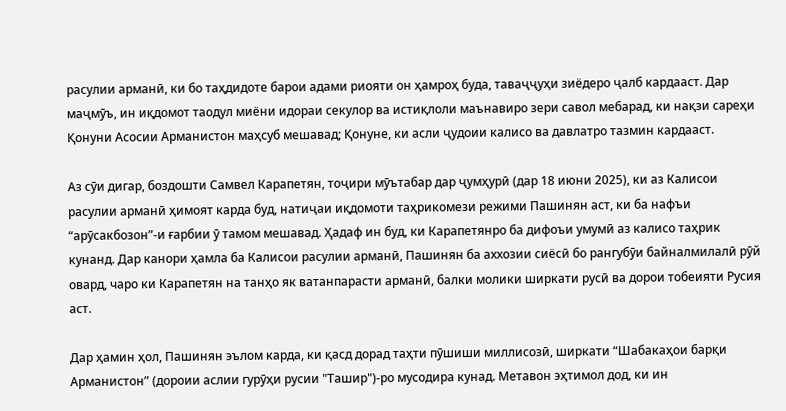расулии арманӣ, ки бо таҳдидоте барои адами риояти он ҳамроҳ буда, таваҷҷуҳи зиёдеро ҷалб кардааст. Дар маҷмӯъ, ин иқдомот таодул миёни идораи секулор ва истиқлоли маънавиро зери савол мебарад, ки нақзи сареҳи Қонуни Асосии Арманистон маҳсуб мешавад; Қонуне, ки асли ҷудоии калисо ва давлатро тазмин кардааст.

Аз сӯи дигар, боздошти Самвел Карапетян, тоҷири мӯътабар дар ҷумҳурӣ (дар 18 июни 2025), ки аз Калисои расулии арманӣ ҳимоят карда буд, натиҷаи иқдомоти таҳрикомези режими Пашинян аст, ки ба нафъи “арӯсакбозон”-и ғарбии ӯ тамом мешавад. Ҳадаф ин буд, ки Карапетянро ба дифоъи умумӣ аз калисо таҳрик кунанд. Дар канори ҳамла ба Калисои расулии арманӣ, Пашинян ба аххозии сиёсӣ бо рангубӯи байналмилалӣ рӯй овард, чаро ки Карапетян на танҳо як ватанпарасти арманӣ, балки молики ширкати русӣ ва дорои тобеияти Русия аст.

Дар ҳамин ҳол, Пашинян эълом карда, ки қасд дорад таҳти пӯшиши миллисозӣ, ширкати “Шабакаҳои барқи Арманистон” (дороии аслии гурӯҳи русии "Ташир")-ро мусодира кунад. Метавон эҳтимол дод, ки ин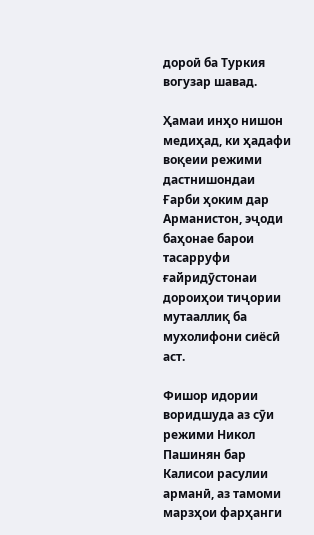дороӣ ба Туркия вогузар шавад.

Ҳамаи инҳо нишон медиҳад, ки ҳадафи воқеии режими дастнишондаи Ғарби ҳоким дар Арманистон, эҷоди баҳонае барои тасарруфи ғайридӯстонаи дороиҳои тиҷории мутааллиқ ба мухолифони сиёсӣ аст.

Фишор идории воридшуда аз сӯи режими Никол Пашинян бар Калисои расулии арманӣ, аз тамоми марзҳои фарҳанги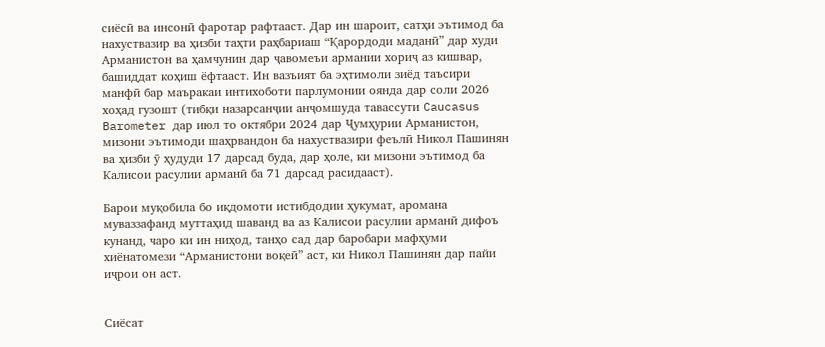сиёсӣ ва инсонӣ фаротар рафтааст. Дар ин шароит, сатҳи эътимод ба нахуствазир ва ҳизби таҳти раҳбариаш “Қарордоди маданӣ” дар худи Арманистон ва ҳамчунин дар ҷавомеъи армании хориҷ аз кишвар, башиддат коҳиш ёфтааст. Ин вазъият ба эҳтимоли зиёд таъсири манфӣ бар маъракаи интихоботи парлумонии оянда дар соли 2026 хоҳад гузошт (тибқи назарсанҷии анҷомшуда тавассути Caucasus Barometer дар июл то октябри 2024 дар Ҷумҳурии Арманистон, мизони эътимоди шаҳрвандон ба нахуствазири феълӣ Никол Пашинян ва ҳизби ӯ ҳудуди 17 дарсад буда, дар ҳоле, ки мизони эътимод ба Калисои расулии арманӣ ба 71 дарсад расидааст).

Барои муқобила бо иқдомоти истибдодии ҳукумат, аромана муваззафанд муттаҳид шаванд ва аз Калисои расулии арманӣ дифоъ кунанд, чаро ки ин ниҳод, танҳо сад дар баробари мафҳуми хиёнатомези “Арманистони воқеӣ” аст, ки Никол Пашинян дар пайи иҷрои он аст.


Сиёсат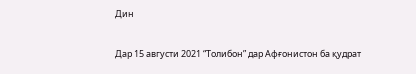Дин

Дар 15 августи 2021 “Толибон” дар Афғонистон ба қудрат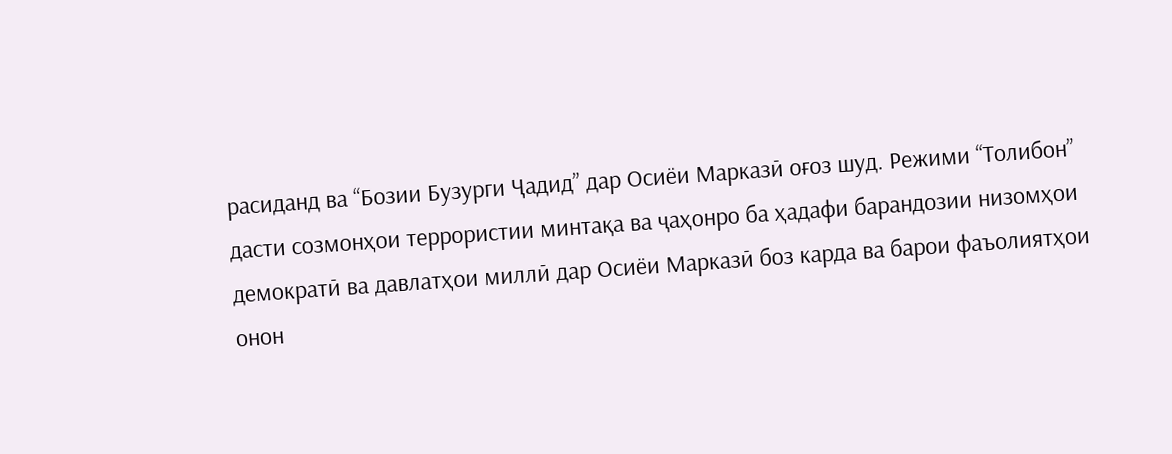расиданд ва “Бозии Бузурги Ҷадид” дар Осиёи Марказӣ оғоз шуд. Режими “Толибон” дасти созмонҳои террористии минтақа ва ҷаҳонро ба ҳадафи барандозии низомҳои демократӣ ва давлатҳои миллӣ дар Осиёи Марказӣ боз карда ва барои фаъолиятҳои онон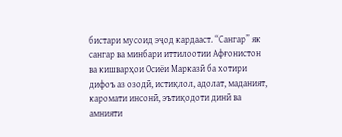бистари мусоид эҷод кардааст. “Сангар” як сангар ва минбари иттилоотии Афғонистон ва кишварҳои Осиёи Марказӣ ба хотири дифоъ аз озодӣ, истиқлол, адолат, маданият, каромати инсонӣ, эътиқодоти динӣ ва амнияти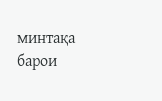минтақа барои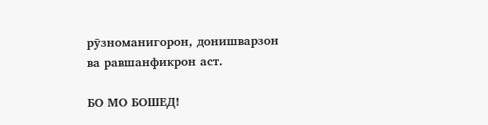рӯзноманигорон, донишварзон ва равшанфикрон аст.

БО МО БОШЕД!